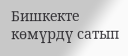Бишкекте көмүрдү сатып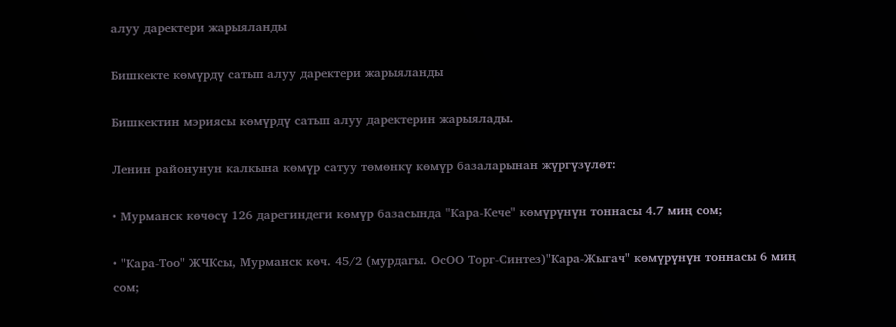алуу даректери жарыяланды

Бишкекте көмүрдү сатып алуу даректери жарыяланды

Бишкектин мэриясы көмүрдү сатып алуу даректерин жарыялады.

Ленин районунун калкына көмүр сатуу төмөнкү көмүр базаларынан жүргүзүлөт:

• Мурманск көчөсү 126 дарегиндеги көмүр базасында "Кара-Кече" көмүрүнүн тоннасы 4.7 миң сом;

• "Кара-Тоо" ЖЧКсы, Мурманск көч. 45/2 (мурдагы. ОсОО Торг-Синтез)"Кара-Жыгач" көмүрүнүн тоннасы 6 миң сом;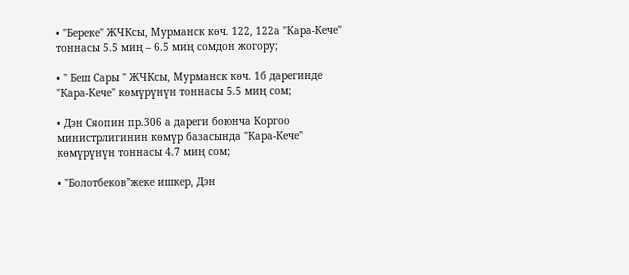• "Береке" ЖЧКсы, Мурманск көч. 122, 122а "Кара-Кече" тоннасы 5.5 миң – 6.5 миң сомдон жогору;

• " Беш Сары " ЖЧКсы, Мурманск көч. 1б дарегинде "Кара-Кече" көмүрүнүн тоннасы 5.5 миң сом;

• Дэн Сяопин пр.306 а дареги боюнча Коргоо министрлигинин көмүр базасында "Кара-Кече" көмүрүнүн тоннасы 4.7 миң сом;

• "Болотбеков"жеке ишкер, Дэн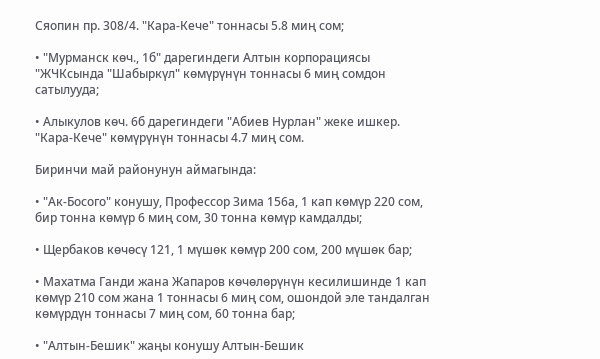Сяопин пр. 308/4. "Кара-Кече" тоннасы 5.8 миң сом;

• "Мурманск көч., 1б" дарегиндеги Алтын корпорациясы "ЖЧКсында "Шабыркүл" көмүрүнүн тоннасы 6 миң сомдон сатылууда;

• Алыкулов көч. 6б дарегиндеги "Абиев Нурлан" жеке ишкер. "Кара-Кече" көмүрүнүн тоннасы 4.7 миң сом.

Биринчи май районунун аймагында:

• "Ак-Босого" конушу, Профессор Зима 156а, 1 кап көмүр 220 сом, бир тонна көмүр 6 миң сом, 30 тонна көмүр камдалды;

• Щербаков көчөсү 121, 1 мүшөк көмүр 200 сом, 200 мүшөк бар;

• Махатма Ганди жана Жапаров көчөлөрүнүн кесилишинде 1 кап көмүр 210 сом жана 1 тоннасы 6 миң сом, ошондой эле тандалган көмүрдүн тоннасы 7 миң сом, 60 тонна бар;

• "Алтын-Бешик" жаңы конушу Алтын-Бешик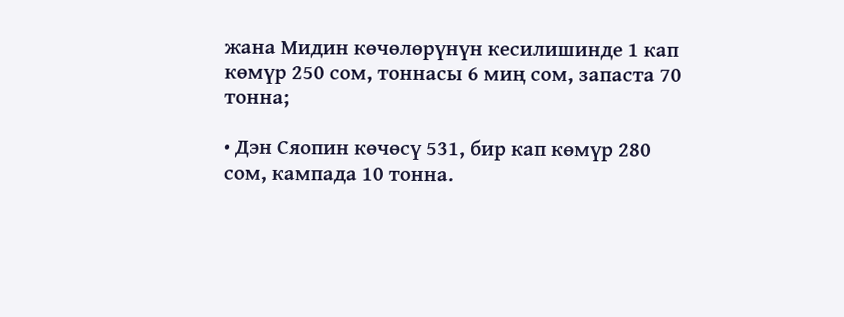жана Мидин көчөлөрүнүн кесилишинде 1 кап көмүр 250 сом, тоннасы 6 миң сом, запаста 70 тонна;

• Дэн Сяопин көчөсү 531, бир кап көмүр 280 сом, кампада 10 тонна.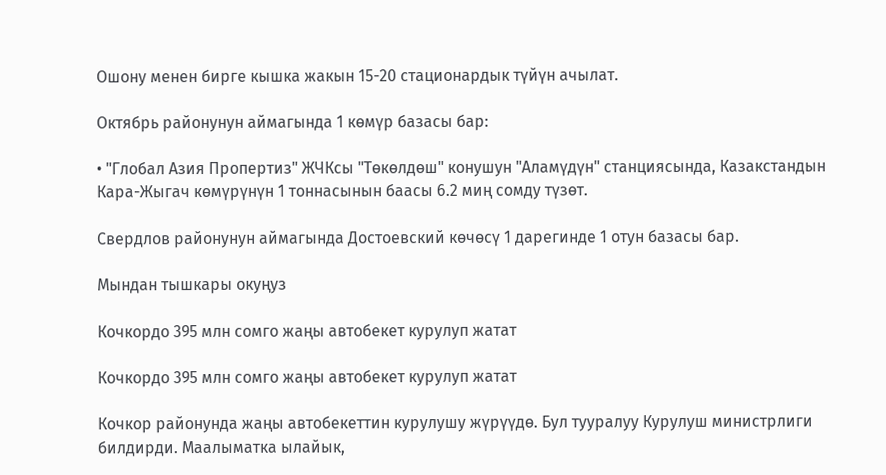Ошону менен бирге кышка жакын 15-20 стационардык түйүн ачылат.

Октябрь районунун аймагында 1 көмүр базасы бар:

• "Глобал Азия Пропертиз" ЖЧКсы "Төкөлдөш" конушун "Аламүдүн" станциясында, Казакстандын Кара-Жыгач көмүрүнүн 1 тоннасынын баасы 6.2 миң сомду түзөт.

Свердлов районунун аймагында Достоевский көчөсү 1 дарегинде 1 отун базасы бар.

Мындан тышкары окуңуз

Кочкордо 395 млн сомго жаңы автобекет курулуп жатат

Кочкордо 395 млн сомго жаңы автобекет курулуп жатат

Кочкор районунда жаңы автобекеттин курулушу жүрүүдө. Бул тууралуу Курулуш министрлиги билдирди. Маалыматка ылайык,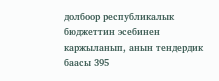долбоор республикалык бюджеттин эсебинен каржыланып, анын тендердик баасы 395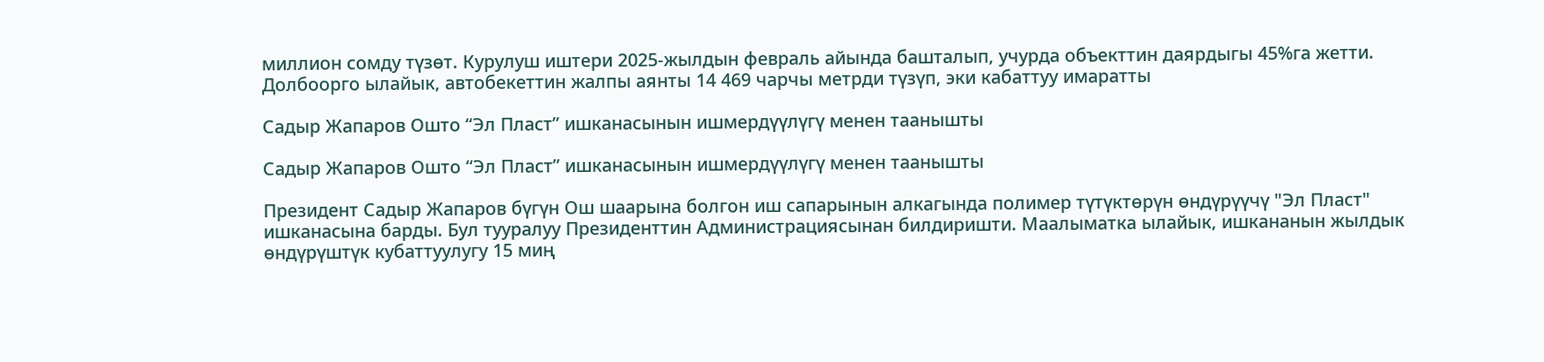миллион сомду түзөт. Курулуш иштери 2025-жылдын февраль айында башталып, учурда объекттин даярдыгы 45%га жетти. Долбоорго ылайык, автобекеттин жалпы аянты 14 469 чарчы метрди түзүп, эки кабаттуу имаратты

Садыр Жапаров Ошто “Эл Пласт” ишканасынын ишмердүүлүгү менен таанышты

Садыр Жапаров Ошто “Эл Пласт” ишканасынын ишмердүүлүгү менен таанышты

Президент Садыр Жапаров бүгүн Ош шаарына болгон иш сапарынын алкагында полимер түтүктөрүн өндүрүүчү "Эл Пласт" ишканасына барды. Бул тууралуу Президенттин Администрациясынан билдиришти. Маалыматка ылайык, ишкананын жылдык өндүрүштүк кубаттуулугу 15 миң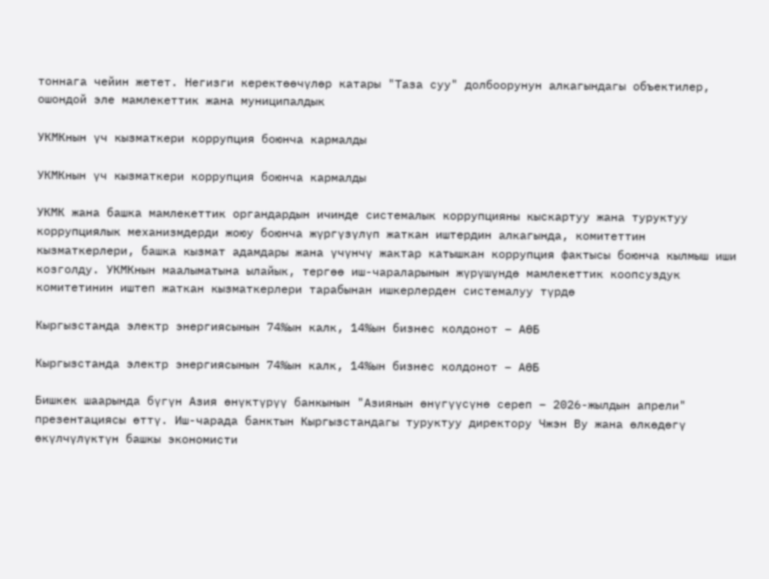тоннага чейин жетет. Негизги керектөөчүлөр катары "Таза суу" долбоорунун алкагындагы объектилер, ошондой эле мамлекеттик жана муниципалдык

УКМКнын үч кызматкери коррупция боюнча кармалды

УКМКнын үч кызматкери коррупция боюнча кармалды

УКМК жана башка мамлекеттик органдардын ичинде системалык коррупцияны кыскартуу жана туруктуу коррупциялык механизмдерди жоюу боюнча жүргүзүлүп жаткан иштердин алкагында, комитеттин кызматкерлери, башка кызмат адамдары жана үчүнчү жактар катышкан коррупция фактысы боюнча кылмыш иши козголду. УКМКнын маалыматына ылайык, тергөө иш-чараларынын жүрүшүндө мамлекеттик коопсуздук комитетинин иштеп жаткан кызматкерлери тарабынан ишкерлерден системалуу түрдө

Кыргызстанда электр энергиясынын 74%ын калк, 14%ын бизнес колдонот – АӨБ

Кыргызстанда электр энергиясынын 74%ын калк, 14%ын бизнес колдонот – АӨБ

Бишкек шаарында бүгүн Азия өнүктүрүү банкынын "Азиянын өнүгүүсүнө сереп – 2026-жылдын апрели" презентациясы өттү. Иш-чарада банктын Кыргызстандагы туруктуу директору Чжэн Ву жана өлкөдөгү өкүлчүлүктүн башкы экономисти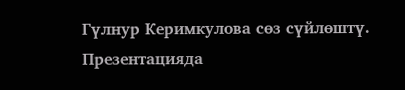Гүлнур Керимкулова сөз сүйлөштү. Презентацияда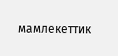мамлекеттик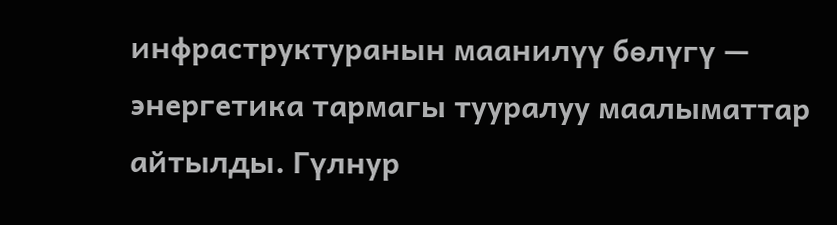инфраструктуранын маанилүү бөлүгү — энергетика тармагы тууралуу маалыматтар айтылды. Гүлнур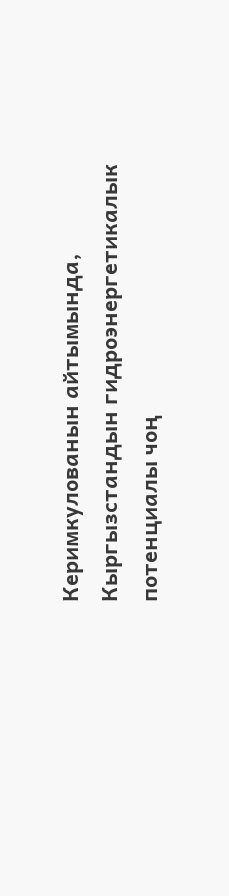Керимкулованын айтымында, Кыргызстандын гидроэнергетикалык потенциалы чоң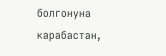болгонуна карабастан,